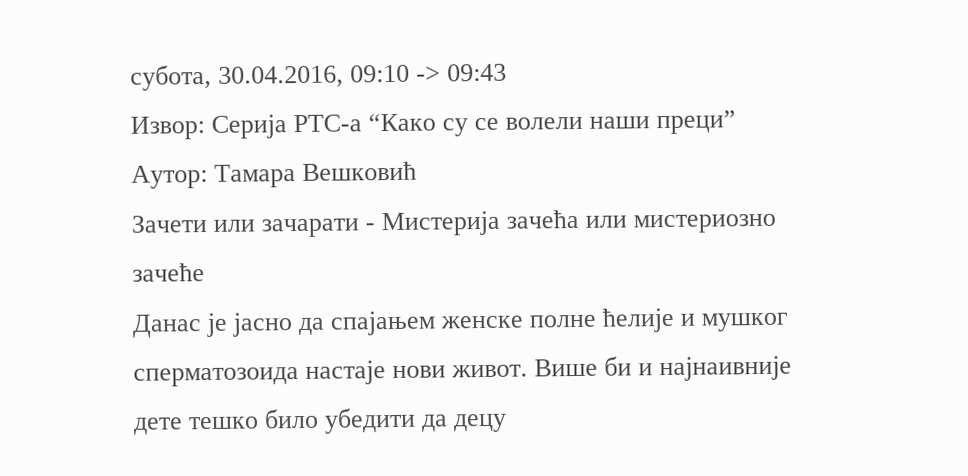субота, 30.04.2016, 09:10 -> 09:43
Извор: Серија РТС-а “Како су се волели наши преци”
Аутор: Тамара Вешковић
Зачети или зачарати - Мистерија зачећа или мистериозно зачеће
Данас је јасно да спајањем женске полне ћелије и мушког сперматозоида настаје нови живот. Више би и најнаивније дете тешко било убедити да децу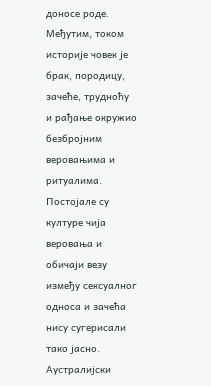доносе роде. Међутим, током историје човек је брак, породицу, зачеће, трудноћу и рађање окружио безбројним веровањима и ритуалима.
Постојале су културе чија веровања и обичаји везу између сексуалног односа и зачећа нису сугерисали тако јасно. Аустралијски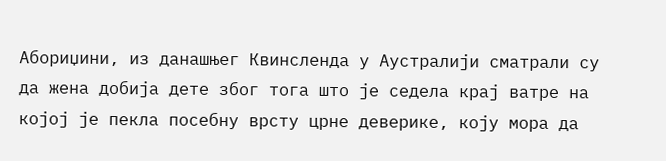Абориџини, из данашњег Квинсленда у Аустралији сматрали су да жена добија дете због тога што је седела крај ватре на којој је пекла посебну врсту црне деверике, коју мора да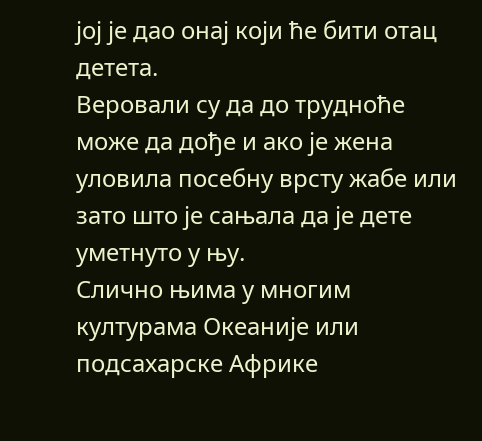јој је дао онај који ће бити отац детета.
Веровали су да до трудноће може да дође и ако је жена уловила посебну врсту жабе или зато што је сањала да је дете уметнуто у њу.
Слично њима у многим културама Океаније или подсахарске Африке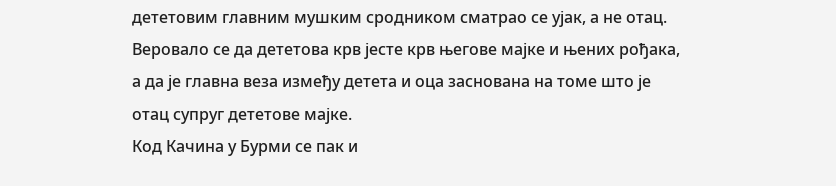дететовим главним мушким сродником сматрао се ујак, а не отац. Веровало се да дететова крв јесте крв његове мајке и њених рођака, а да је главна веза између детета и оца заснована на томе што је отац супруг дететове мајке.
Код Качина у Бурми се пак и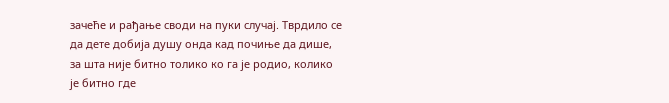зачеће и рађање своди на пуки случај. Тврдило се да дете добија душу онда кад почиње да дише, за шта није битно толико ко га је родио, колико је битно где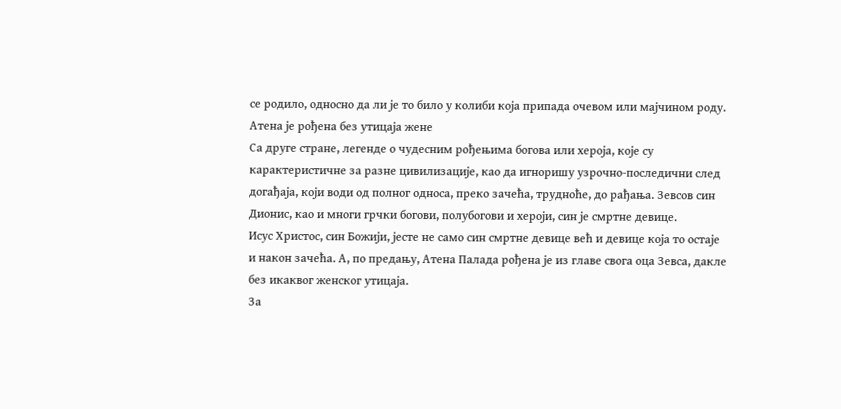се родило, односно да ли је то било у колиби која припада очевом или мајчином роду.
Атена је рођена без утицаја жене
Са друге стране, легенде о чудесним рођењима богова или хероја, које су карактеристичне за разне цивилизације, као да игноришу узрочно-последични след догађаја, који води од полног односа, преко зачећа, трудноће, до рађања. Зевсов син Дионис, као и многи грчки богови, полубогови и хероји, син је смртне девице.
Исус Христос, син Божији, јесте не само син смртне девице већ и девице која то остаје и након зачећа. А, по предању, Атена Палада рођена је из главе свога оца Зевса, дакле без икаквог женског утицаја.
За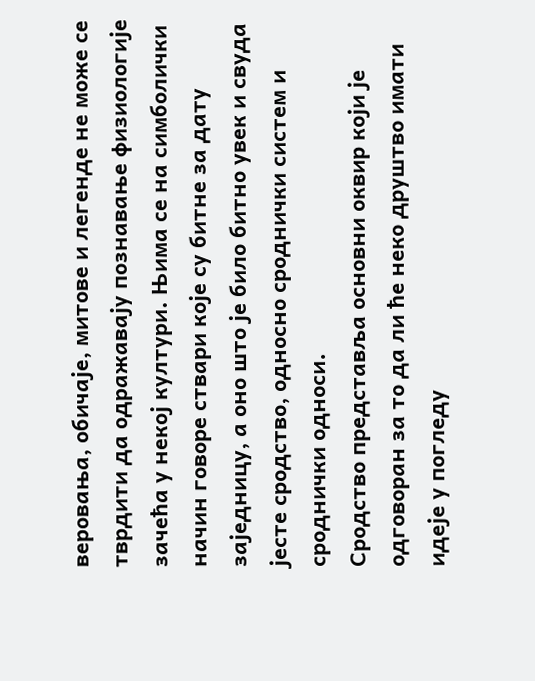веровања, обичаје, митове и легенде не може се тврдити да одражавају познавање физиологије зачећа у некој култури. Њима се на симболички начин говоре ствари које су битне за дату заједницу, а оно што је било битно увек и свуда јесте сродство, односно сроднички систем и сроднички односи.
Сродство представља основни оквир који је одговоран за то да ли ће неко друштво имати идеје у погледу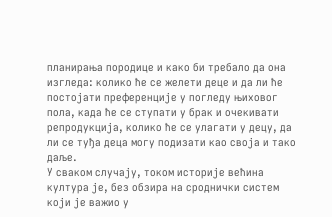планирања породице и како би требало да она изгледа: колико ће се желети деце и да ли ће постојати преференције у погледу њиховог пола, када ће се ступати у брак и очекивати репродукција, колико ће се улагати у децу, да ли се туђа деца могу подизати као своја и тако даље.
У сваком случају, током историје већина култура је, без обзира на сроднички систем који је важио у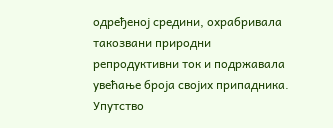одређеној средини, охрабривала такозвани природни репродуктивни ток и подржавала увећање броја својих припадника.
Упутство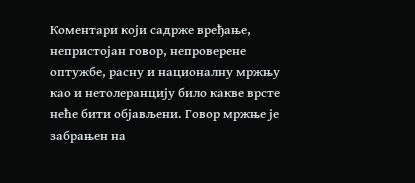Коментари који садрже вређање, непристојан говор, непроверене оптужбе, расну и националну мржњу као и нетолеранцију било какве врсте неће бити објављени. Говор мржње је забрањен на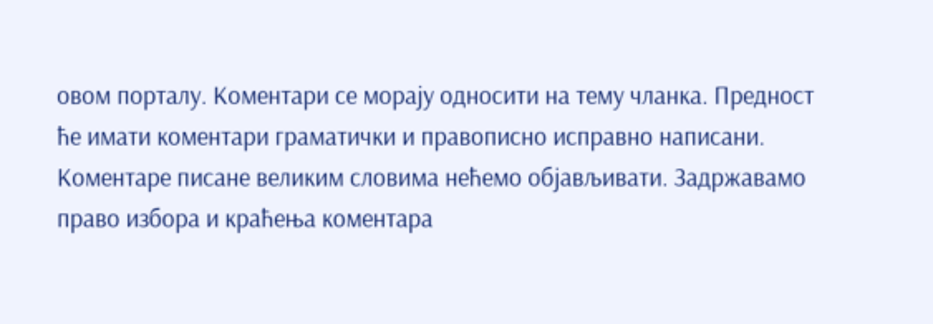овом порталу. Коментари се морају односити на тему чланка. Предност ће имати коментари граматички и правописно исправно написани. Коментаре писане великим словима нећемо објављивати. Задржавамо право избора и краћења коментара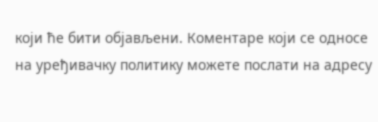који ће бити објављени. Коментаре који се односе на уређивачку политику можете послати на адресу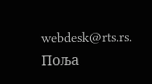webdesk@rts.rs. Поља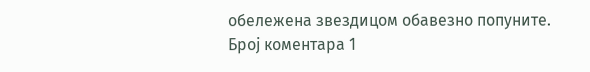обележена звездицом обавезно попуните.
Број коментара 1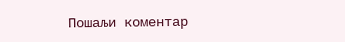Пошаљи коментар